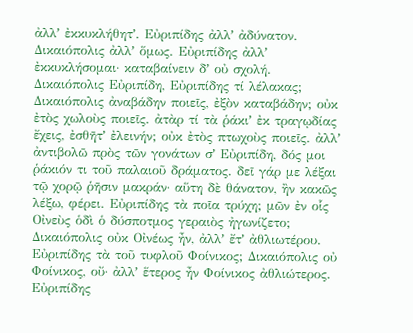ἀλλʼ ἐκκυκλήθητʼ. Εὐριπίδης ἀλλʼ ἀδύνατον. Δικαιόπολις ἀλλʼ ὅμως. Εὐριπίδης ἀλλʼ ἐκκυκλήσομαι· καταβαίνειν δʼ οὐ σχολή. Δικαιόπολις Εὐριπίδη, Εὐριπίδης τί λέλακας; Δικαιόπολις ἀναβάδην ποιεῖς, ἐξὸν καταβάδην; οὐκ ἐτὸς χωλοὺς ποιεῖς. ἀτὰρ τί τὰ ῥάκιʼ ἐκ τραγῳδίας ἔχεις, ἐσθῆτʼ ἐλεινήν; οὐκ ἐτὸς πτωχοὺς ποιεῖς. ἀλλʼ ἀντιβολῶ πρὸς τῶν γονάτων σʼ Εὐριπίδη, δός μοι ῥάκιόν τι τοῦ παλαιοῦ δράματος. δεῖ γάρ με λέξαι τῷ χορῷ ῥῆσιν μακράν· αὕτη δὲ θάνατον, ἢν κακῶς λέξω, φέρει. Εὐριπίδης τὰ ποῖα τρύχη; μῶν ἐν οἷς Οἰνεὺς ὁδὶ ὁ δύσποτμος γεραιὸς ἠγωνίζετο; Δικαιόπολις οὐκ Οἰνέως ἦν, ἀλλʼ ἔτʼ ἀθλιωτέρου. Εὐριπίδης τὰ τοῦ τυφλοῦ Φοίνικος; Δικαιόπολις οὐ Φοίνικος, οὔ· ἀλλʼ ἕτερος ἦν Φοίνικος ἀθλιώτερος. Εὐριπίδης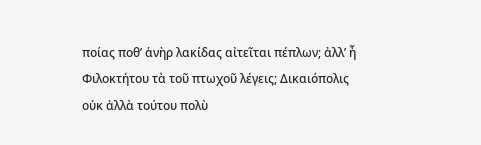ποίας ποθʼ ἁνὴρ λακίδας αἰτεῖται πέπλων; ἀλλʼ ἦ Φιλοκτήτου τὰ τοῦ πτωχοῦ λέγεις; Δικαιόπολις οὐκ ἀλλὰ τούτου πολὺ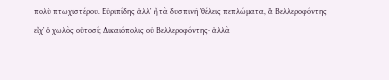πολὺ πτωχιστέρου. Εὐριπίδης ἀλλʼ ἦ τὰ δυσπινῆ ʼθέλεις πεπλώματα, ἃ Βελλεροφόντης εἶχʼ ὁ χωλὸς οὑτοσί; Δικαιόπολις οὐ Βελλεροφόντης· ἀλλὰ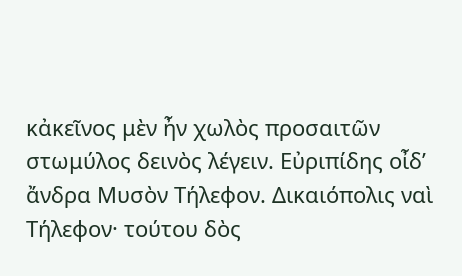κἀκεῖνος μὲν ἦν χωλὸς προσαιτῶν στωμύλος δεινὸς λέγειν. Εὐριπίδης οἶδʼ ἄνδρα Μυσὸν Τήλεφον. Δικαιόπολις ναὶ Τήλεφον· τούτου δὸς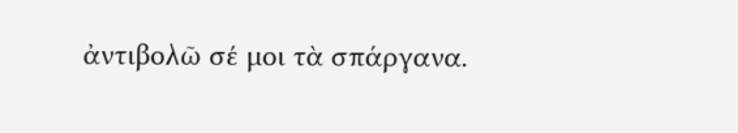ἀντιβολῶ σέ μοι τὰ σπάργανα.